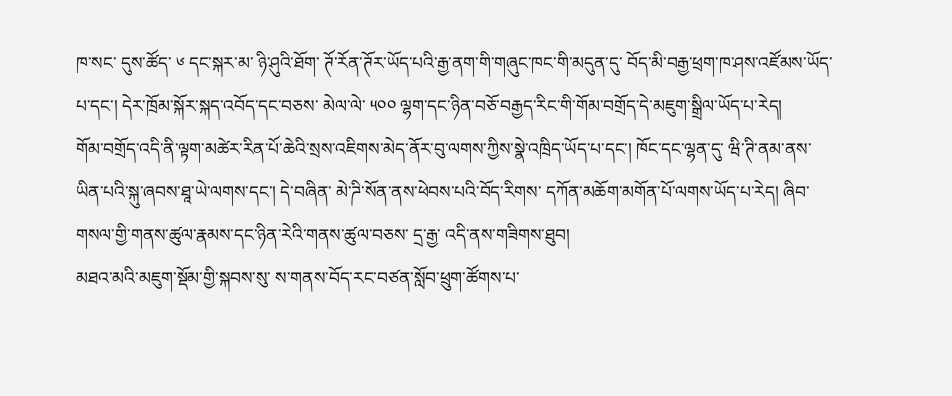ཁ་སང་ དུས་ཚོད་ ༦ དང་སྐར་མ་ ཉི་ཤུའི་ཐོག་ ཊོ་ཪོན་ཊོར་ཡོད་པའི་རྒྱ་ནག་གི་གཞུང་ཁང་གི་མདུན་དུ་ བོད་མི་བརྒྱ་ཕྲག་ཁ་ཤས་འཛོམས་ཡོད་པ་དང་། དེར་ཁྲོམ་སྐོར་སྐད་འབོད་དང་བཅས་ མེལ་ལེ་ ༥༠༠ ལྷག་དང་ཉིན་བཅོ་བརྒྱད་རིང་གི་གོམ་བགྲོད་དེ་མཇུག་སྒྲིལ་ཡོད་པ་རེད།
གོམ་བགྲོད་འདི་ནི་ལྟག་མཚེར་རིན་པོ་ཆེའི་སྲས་འཇིགས་མེད་ནོར་བུ་ལགས་ཀྱིས་སྣེ་འཁྲིད་ཡོད་པ་དང་། ཁོང་དང་ལྷན་དུ་ ཝི་ཊི་ནམ་ནས་ཡིན་པའི་སྐུ་ཞབས་ཐཱ་ཡེ་ལགས་དང་། དེ་བཞིན་ མེ་ཌི་སོན་ནས་ཕེབས་པའི་བོད་རིགས་ དཀོན་མཆོག་མགོན་པོ་ལགས་ཡོད་པ་རེད། ཞིབ་གསལ་གྱི་གནས་ཚུལ་རྣམས་དང་ཉིན་རེའི་གནས་ཚུལ་བཅས་ དྲ་རྒྱ་ འདི་ནས་གཟིགས་ཐུབ།
མཐའ་མའི་མཇུག་སྡོམ་གྱི་སྐབས་སུ་ ས་གནས་བོད་རང་བཙན་སློབ་ཕྲུག་ཚོགས་པ་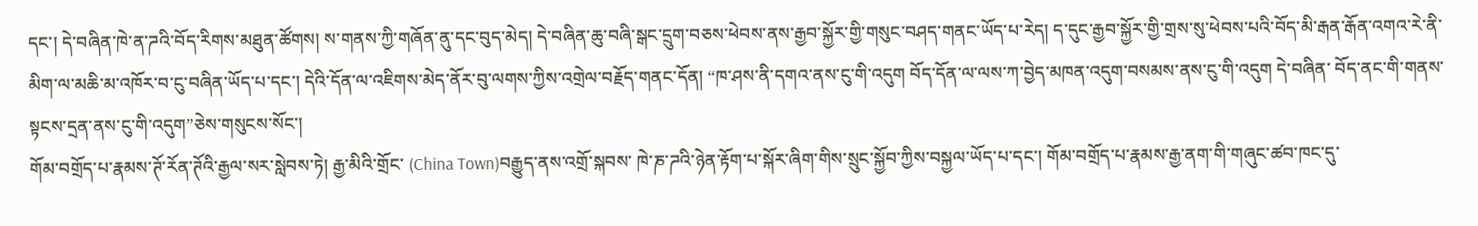དང་། དེ་བཞིན་ཁེ་ན་ཌའི་བོད་རིགས་མཐུན་ཚོགས། ས་གནས་ཀྱི་གཞོན་ནུ་དང་བུད་མེད། དེ་བཞིན་ཆུ་བཞི་སྒང་དྲུག་བཅས་ཕེབས་ནས་རྒྱབ་སྐྱོར་གྱི་གསུང་བཤད་གནང་ཡོད་པ་རེད། ད་དུང་རྒྱབ་སྐྱོར་གྱི་གྲས་སུ་ཕེབས་པའི་བོད་མི་རྒན་རྒོན་འགའ་རེ་ནི་མིག་ལ་མཆི་མ་འཁོར་བ་ངུ་བཞིན་ཡོད་པ་དང་། དེའི་དོན་ལ་འཇིགས་མེད་ནོར་བུ་ལགས་ཀྱིས་འགྲེལ་བརྗོད་གནང་དོན། “ཁ་ཤས་ནི་དགའ་ནས་ངུ་གི་འདུག བོད་དོན་ལ་ལས་ཀ་བྱེད་མཁན་འདུག་བསམས་ནས་ངུ་གི་འདུག དེ་བཞིན་ བོད་ནང་གི་གནས་སྟངས་དྲན་ནས་ངུ་གི་འདུག”ཅེས་གསུངས་སོང་།
གོམ་བགྲོད་པ་རྣམས་ཊོ་ཪོན་ཊོའི་རྒྱལ་སར་སླེབས་ཏེ། རྒྱ་མིའི་གྲོང་ (China Town)བརྒྱུད་ནས་འགྲོ་སྐབས་ ཁེ་ཎ་ཌའི་ཉེན་རྟོག་པ་སྐོར་ཞིག་གིས་སྲུང་སྐྱོབ་ཀྱིས་བསྐྱལ་ཡོད་པ་དང་། གོམ་བགྲོད་པ་རྣམས་རྒྱ་ནག་གི་གཞུང་ཚབ་ཁང་དུ་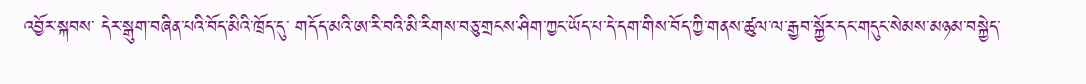འབྱོར་སྐབས་ དེར་སྒུག་བཞིན་པའི་བོད་མིའི་ཁྲོད་དུ་ གདོད་མའི་ཨ་རི་བའི་མི་རིགས་བཅུ་གྲངས་ཤིག་ཀྱང་ཡོད་པ་དེ་དག་གིས་བོད་ཀྱི་གནས་ཚུལ་ལ་རྒྱབ་སྐྱོར་དང་གདུང་སེམས་མཉམ་བསྐྱེད་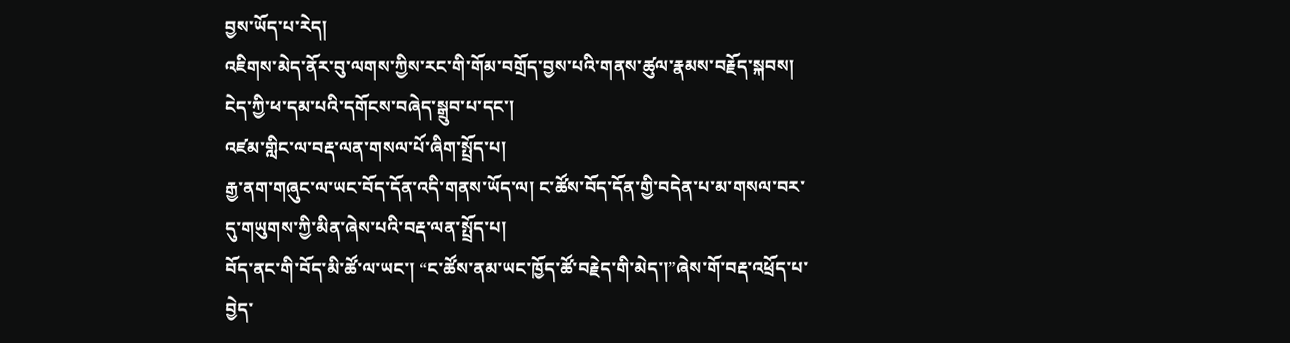བྱས་ཡོད་པ་རེད།
འཇིགས་མེད་ནོར་བུ་ལགས་ཀྱིས་རང་གི་གོམ་བགྲོད་བྱས་པའི་གནས་ཚུལ་རྣམས་བརྗོད་སྐབས།
ངེད་ཀྱི་ཕ་དམ་པའི་དགོངས་བཞེད་སྒྲུབ་པ་དང་།
འཛམ་གླིང་ལ་བརྡ་ལན་གསལ་པོ་ཞིག་སྤྲོད་པ།
རྒྱ་ནག་གཞུང་ལ་ཡང་བོད་དོན་འདི་གནས་ཡོད་ལ། ང་ཚོས་བོད་དོན་གྱི་བདེན་པ་མ་གསལ་བར་དུ་གཡུགས་ཀྱི་མིན་ཞེས་པའི་བརྡ་ལན་སྤྲོད་པ།
བོད་ནང་གི་བོད་མི་ཚོ་ལ་ཡང་། “ང་ཚོས་ནམ་ཡང་ཁྱོད་ཚོ་བརྗེད་གི་མེད་།”ཞེས་གོ་བརྡ་འཕྲོད་པ་བྱེད་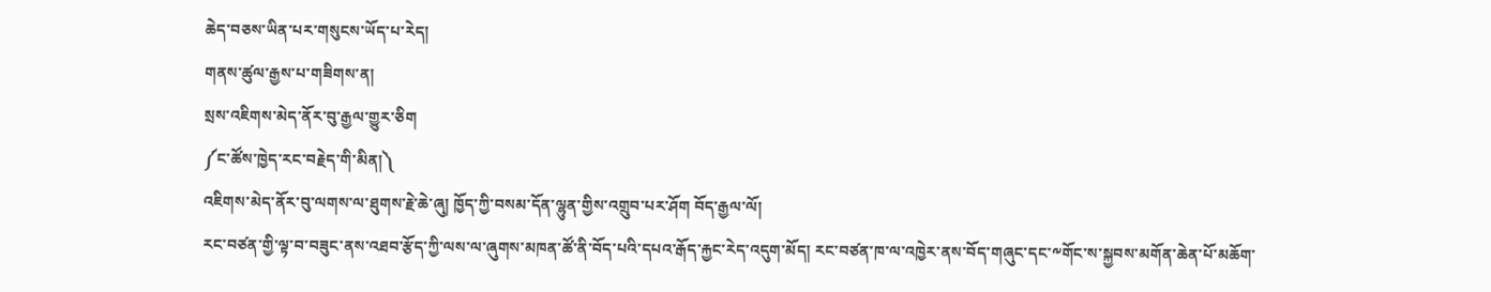ཆེད་བཅས་ཡིན་པར་གསུངས་ཡོད་པ་རེད།
གནས་ཚུལ་རྒྱས་པ་གཟིགས་ན།
སྲས་འཇིགས་མེད་ནོར་བུ་རྒྱལ་གྱུར་ཅིག
༼ང་ཚོས་ཁྱེད་རང་བརྗེད་གི་མིན།༽
འཇིགས་མེད་ནོར་བུ་ལགས་ལ་ཐུགས་རྗེ་ཆེ་ཞུ། ཁྱོད་ཀྱི་བསམ་དོན་ལྷུན་གྱིས་འགྲུབ་པར་ཤོག བོད་རྒྱལ་ལོ།
རང་བཙན་གྱི་ལྟ་བ་བཟུང་ནས་འཐབ་རྩོད་ཀྱི་ལས་ལ་ཞུགས་མཁན་ཚོ་ནི་བོད་པའི་དཔའ་རྒོད་རྐྱང་རེད་འདུག་མོད། རང་བཙན་ཁ་ལ་འཁྱེར་ནས་བོད་གཞུང་དང་༸གོང་ས་སྐྱབས་མགོན་ཆེན་པོ་མཆོག་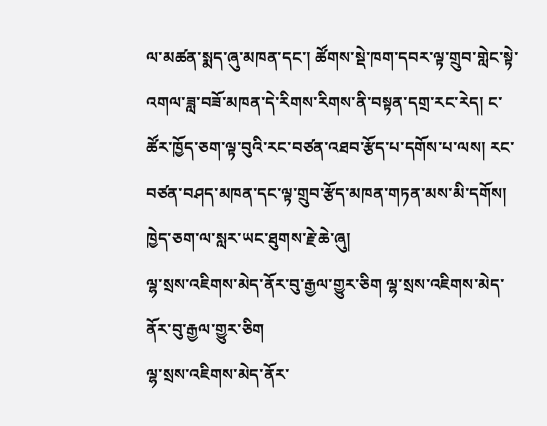ལ་མཚན་སྨད་ཞུ་མཁན་དང་། ཚོགས་སྡེ་ཁག་དབར་ལྟ་གྲུབ་གླེང་སྟེ་འགལ་ཟླ་བཟོ་མཁན་དེ་རིགས་རིགས་ནི་བསྟན་དགྲ་རང་རེད། ང་ཚོར་ཁྱོད་ཅག་ལྟ་བུའི་རང་བཙན་འཐབ་རྩོད་པ་དགོས་པ་ལས། རང་བཙན་བཤད་མཁན་དང་ལྟ་གྲུབ་རྩོད་མཁན་གཏན་མས་མི་དགོས། ཁྱེད་ཅག་ལ་སླར་ཡང་ཐུགས་རྗེ་ཆེ་ཞུ།
ལྷ་སྲས་འཇིགས་མེད་ནོར་བུ་རྒྱལ་གྱུར་ཅིག ལྷ་སྲས་འཇིགས་མེད་ནོར་བུ་རྒྱལ་གྱུར་ཅིག
ལྷ་སྲས་འཇིགས་མེད་ནོར་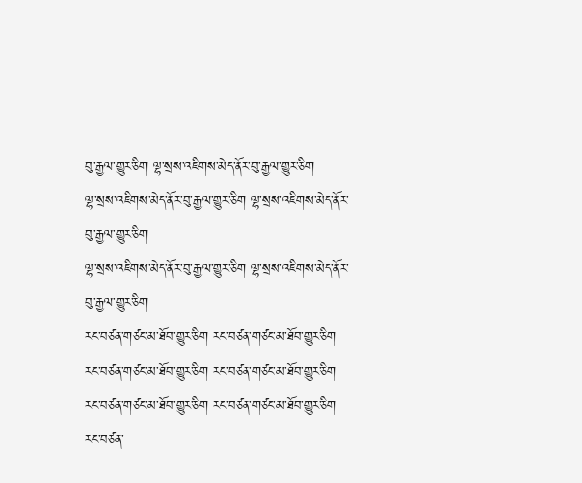བུ་རྒྱལ་གྱུར་ཅིག ལྷ་སྲས་འཇིགས་མེད་ནོར་བུ་རྒྱལ་གྱུར་ཅིག
ལྷ་སྲས་འཇིགས་མེད་ནོར་བུ་རྒྱལ་གྱུར་ཅིག ལྷ་སྲས་འཇིགས་མེད་ནོར་བུ་རྒྱལ་གྱུར་ཅིག
ལྷ་སྲས་འཇིགས་མེད་ནོར་བུ་རྒྱལ་གྱུར་ཅིག ལྷ་སྲས་འཇིགས་མེད་ནོར་བུ་རྒྱལ་གྱུར་ཅིག
རང་བཙན་གཙང་མ་ཐོབ་གྱུར་ཅིག རང་བཙན་གཙང་མ་ཐོབ་གྱུར་ཅིག
རང་བཙན་གཙང་མ་ཐོབ་གྱུར་ཅིག རང་བཙན་གཙང་མ་ཐོབ་གྱུར་ཅིག
རང་བཙན་གཙང་མ་ཐོབ་གྱུར་ཅིག རང་བཙན་གཙང་མ་ཐོབ་གྱུར་ཅིག
རང་བཙན་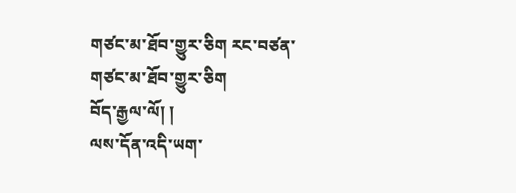གཙང་མ་ཐོབ་གྱུར་ཅིག རང་བཙན་གཙང་མ་ཐོབ་གྱུར་ཅིག
བོད་རྒྱལ་ལོ། །
ལས་དོན་འདི་ཡག་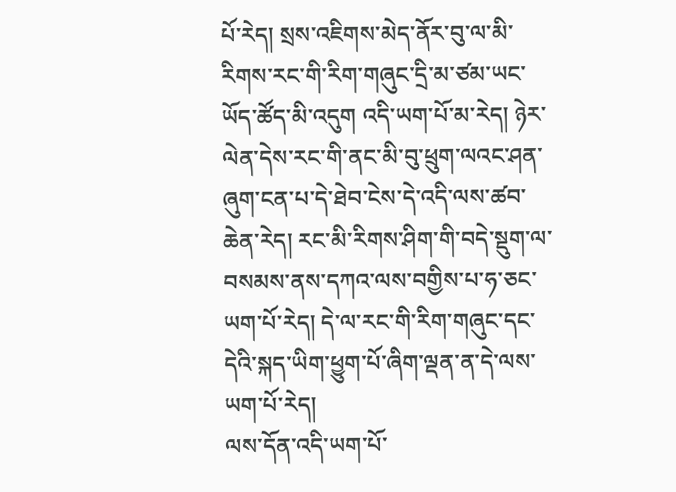པོ་རེད། སྲས་འཇིགས་མེད་ནོར་བུ་ལ་མི་རིགས་རང་གི་རིག་གཞུང་དྲི་མ་ཙམ་ཡང་ཡོད་ཚོད་མི་འདུག འདི་ཡག་པོ་མ་རེད། ཉེར་ལེན་དེས་རང་གི་ནང་མི་བུ་ཕྲུག་ལའང་ཤན་ཞུག་ངན་པ་དེ་ཐེབ་ངེས་དེ་འདི་ལས་ཚབ་ཆེན་རེད། རང་མི་རིགས་ཤིག་གི་བདེ་སྡུག་ལ་བསམས་ནས་དཀའ་ལས་བགྱིས་པ་ཧ་ཅང་ཡག་པོ་རེད། དེ་ལ་རང་གི་རིག་གཞུང་དང་དེའི་སྐད་ཡིག་ཕྱུག་པོ་ཞིག་ལྡན་ན་དེ་ལས་ཡག་པོ་རེད།
ལས་དོན་འདི་ཡག་པོ་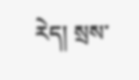རེད། སྲས་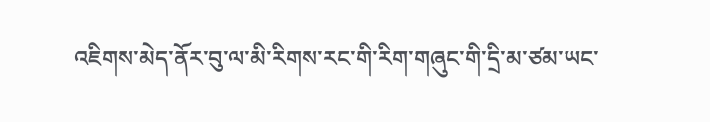འཇིགས་མེད་ནོར་བུ་ལ་མི་རིགས་རང་གི་རིག་གཞུང་གི་དྲི་མ་ཙམ་ཡང་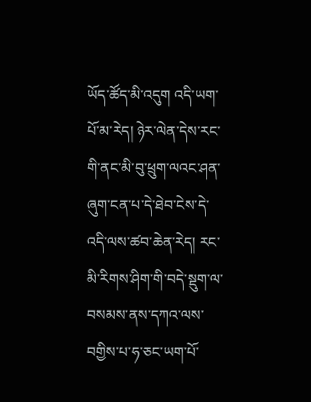ཡོད་ཚོད་མི་འདུག འདི་ཡག་པོ་མ་རེད། ཉེར་ལེན་དེས་རང་གི་ནང་མི་བུ་ཕྲུག་ལའང་ཤན་ཞུག་ངན་པ་དེ་ཐེབ་ངེས་དེ་འདི་ལས་ཚབ་ཆེན་རེད། རང་མི་རིགས་ཤིག་གི་བདེ་སྡུག་ལ་བསམས་ནས་དཀའ་ལས་བགྱིས་པ་ཧ་ཅང་ཡག་པོ་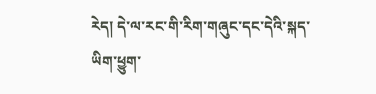རེད། དེ་ལ་རང་གི་རིག་གཞུང་དང་དེའི་སྐད་ཡིག་ཕྱུག་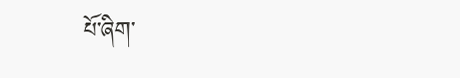པོ་ཞིག་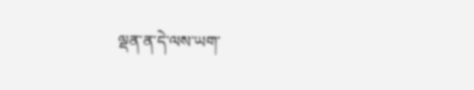ལྡན་ན་དེ་ལས་ཡག་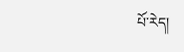པོ་རེད།